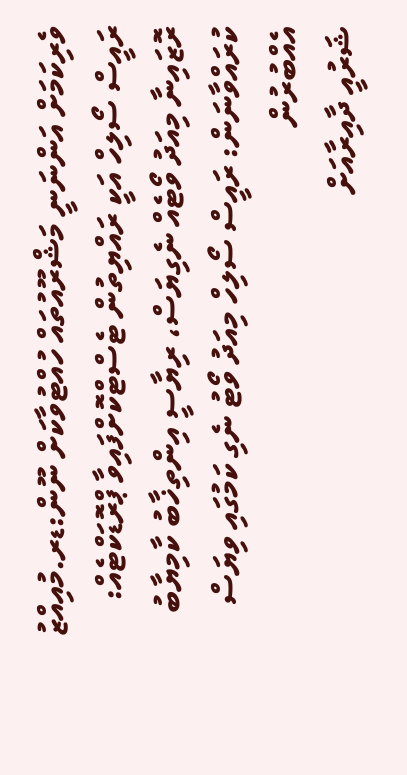ވެރިކަމަށް އަންނަނީ މަޝްރޫއުތައް ހުއްޓުވާކަށް ނޫން:ޑރ.މުއިއްޒު ރައީސް ސޯލިހް އަކީ ރައްޔިތުން ޓެސްޓްކޮށްފައިވާ ޕްރޮޑަކްޓެއް: ރޮޒައިނާ މިއަދު ވޯޓެއް ނެގިޔަސް، ރިޔާސީ އިންތިޚާބު ކާމިޔާބު ކުރައްވާނަން: ރައީސް ސޯލިހް މިއަދު ވޯޓު ނެގި ކަމުގައި ވިޔަސް އެއްބުރުން
ޝަރުއީ ދާއިރާއަށް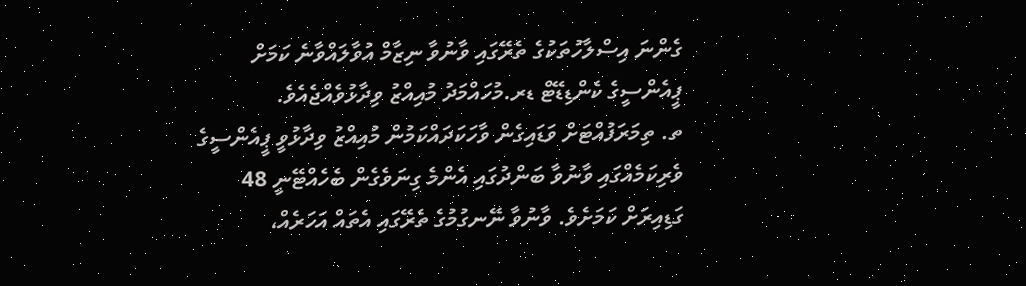ގެންނަ އިސްލާހުތަކުގެ ތެރޭގައި ވާނުވާ ނިޒާމް އުވާލައްވާނެ ކަމަށް ޕީއެންސީގެ ކެންޑިޑޭޓް ޑރ.މުހައްމަދު މުއިއްޒު ވިދާޅުވެއްޖެއެވެ.
ތ. ތިމަރަފުއްޓަށް ވަޑައިގެން ވާހަކަދައްކަމުން މުއިއްޒު ވިދާޅުވީ ޕީއެންސީގެ ވެރިކަމެއްގައި ވާނުވާ ބަންދުގައި އެންމެ ގިނަވެގެން ބެހެއްޓޭނީ 48 ގަޑިއިރަށް ކަމަށެވެ. ވާނުވާ ނޭނގުމުގެ ތެރޭގައި އެތައް އަހަރެއް،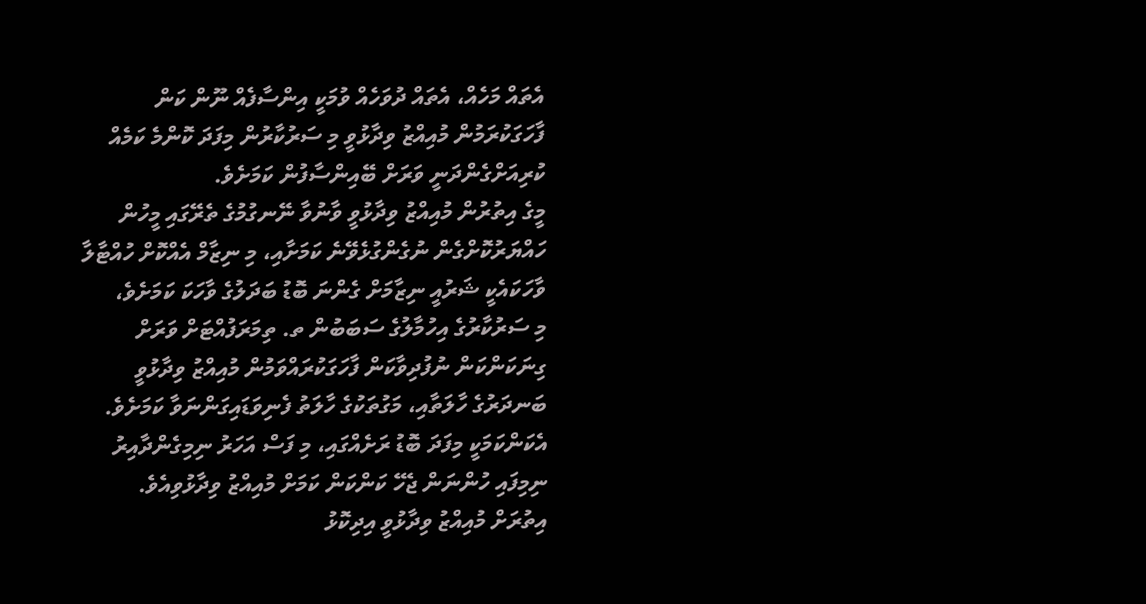އެތައް މަހެއް، އެތައް ދުވަހެއް ވުމަކީ އިންސާފެއް ނޫން ކަން ފާހަގަކުރަމުން މުއިއްޒު ވިދާޅުވީ މި ސަރުކާރުން މިފަދަ ކޮންމެ ކަމެއް ކުރިއަށްގެންދަނީ ވަރަށް ބޭއިންސާފުން ކަމަށެވެ.
މީގެ އިތުރުން މުއިއްޒު ވިދާޅުވީ ވާނުވާ ނޭނގުމުގެ ތެރޭގައި މީހުން ހައްޔަރުކޮށްގެން ނުގެންގުޅެވޭނެ ކަމަށާއި، މި ނިޒާމް އެއްކޮށް ހުއްޓާލާ ވާހަކައެކީ ޝަރުއީ ނިޒާމަށް ގެންނަ ބޮޑު ބަދަލުގެ ވާހަކަ ކަމަށެވެ،
މި ސަރުކާރުގެ އިހުމާލުގެ ސަބަބުން ތ. ތިމަރަފުއްޓަށް ވަރަށް ގިނަކަންކަން ނުފުދިވާކަން ފާހަގަކުރައްވަމުން މުއިއްޒު ވިދާޅުވީ ބަނދަރުގެ ހާލަތާއި، މަގުތަކުގެ ހާލަތު ފެނިވަޑައިގަންނަވާ ކަމަށެވެ. އެކަންކަމަކީ މިފަދަ ބޮޑު ރަށެއްގައި، މި ފަސް އަހަރު ނިމިގެންދާއިރު ނިމިފައި ހުންނަން ޖެހޭ ކަންކަން ކަމަށް މުއިއްޒު ވިދާޅުވިއެވެ. އިތުރަށް މުއިއްޒު ވިދާޅުވީ އިދިކޮޅު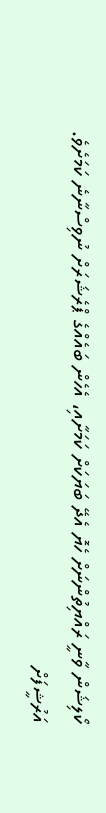ކޯލިޝަން ވާނީ ރައްޔިތުންނަށް ހެޔޮ އެދޭ ބަޔަކަށް ކަމަށާއި، އެހެން ބައެއްގެ ޕްރެޝަރަށް ނުވިސްނާނެ ކަމަށެވެ.
އަރުޝީފަށް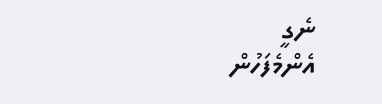ނެގީ
އެންމެފަހުން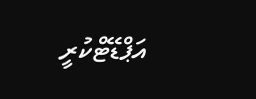އަޕްޑޭޓްކުރީ